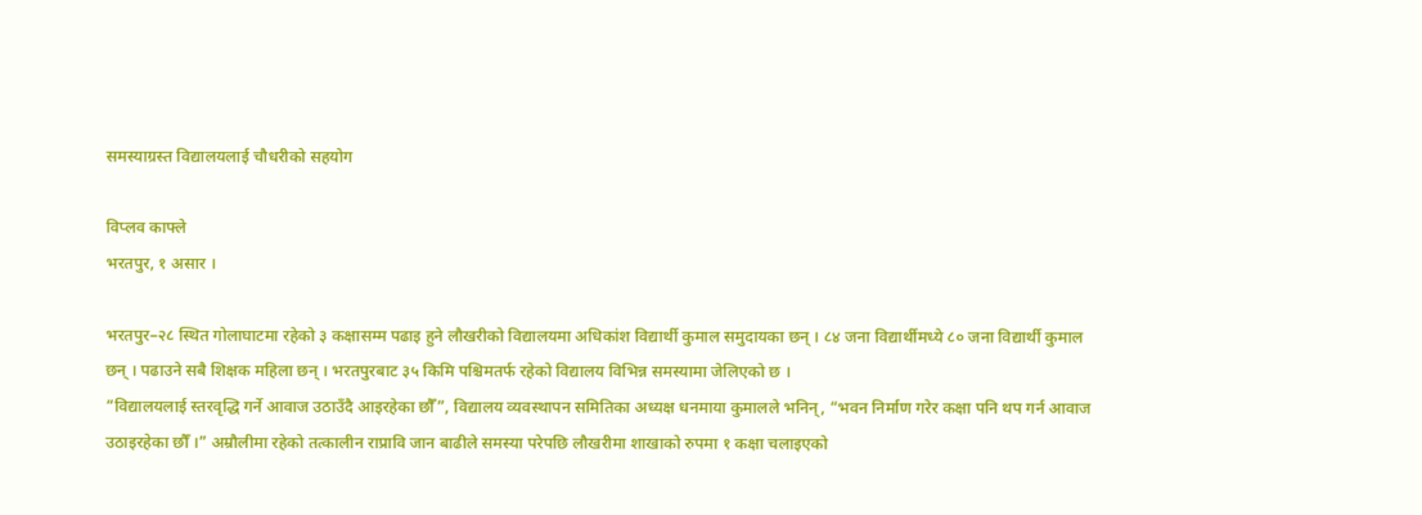समस्याग्रस्त विद्यालयलाई चौधरीको सहयोग

विप्लव काफ्ले
भरतपुर, १ असार ।

भरतपुर–२८ स्थित गोलाघाटमा रहेको ३ कक्षासम्म पढाइ हुने लौखरीको विद्यालयमा अधिकांश विद्यार्थी कुमाल समुदायका छन् । ८४ जना विद्यार्थीमध्ये ८० जना विद्यार्थी कुमाल छन् । पढाउने सबै शिक्षक महिला छन् । भरतपुरबाट ३५ किमि पश्चिमतर्फ रहेको विद्यालय विभिन्न समस्यामा जेलिएको छ ।
“विद्यालयलाई स्तरवृद्धि गर्ने आवाज उठाउँदै आइरहेका छौँ”, विद्यालय व्यवस्थापन समितिका अध्यक्ष धनमाया कुमालले भनिन्, “भवन निर्माण गरेर कक्षा पनि थप गर्न आवाज उठाइरहेका छौँ ।” अम्रौलीमा रहेको तत्कालीन राप्रावि जान बाढीले समस्या परेपछि लौखरीमा शाखाको रुपमा १ कक्षा चलाइएको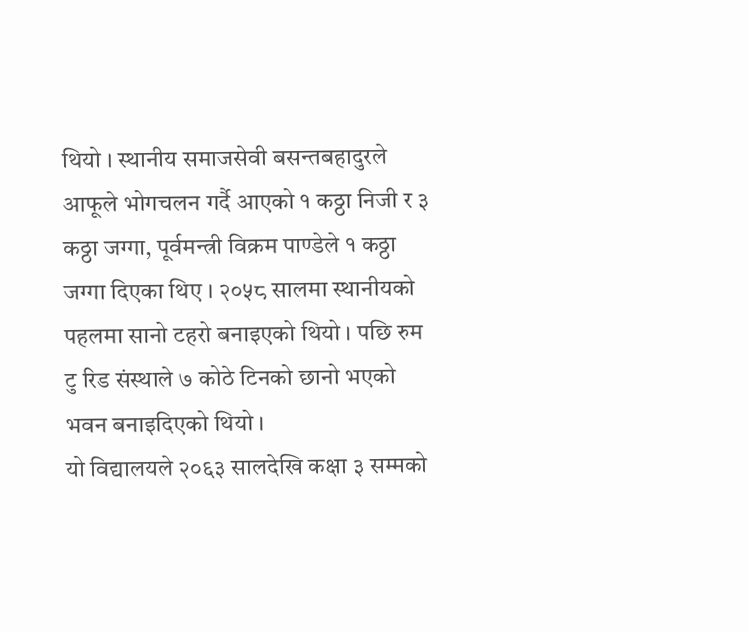थियो । स्थानीय समाजसेवी बसन्तबहादुरले आफूले भोगचलन गर्दै आएको १ कठ्ठा निजी र ३ कठ्ठा जग्गा, पूर्वमन्त्री विक्रम पाण्डेले १ कठ्ठा जग्गा दिएका थिए । २०५८ सालमा स्थानीयको पहलमा सानो टहरो बनाइएको थियो । पछि रुम टु रिड संस्थाले ७ कोठे टिनको छानो भएको भवन बनाइदिएको थियो ।
यो विद्यालयले २०६३ सालदेखि कक्षा ३ सम्मको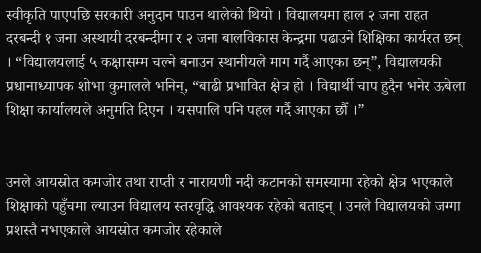स्वीकृति पाएपछि सरकारी अनुदान पाउन थालेको थियो । विद्यालयमा हाल २ जना राहत दरबन्दी १ जना अस्थायी दरबन्दीमा र २ जना बालविकास केन्द्रमा पढाउने शिक्षिका कार्यरत छन् । “विद्यालयलाई ५ कक्षासम्म चल्ने बनाउन स्थानीयले माग गर्दै आएका छन्”, विद्यालयकी प्रधानाध्यापक शोभा कुमालले भनिन्, “बाढी प्रभावित क्षेत्र हो । विद्यार्थी चाप हुदैन भनेर ऊबेला शिक्षा कार्यालयले अनुमति दिएन । यसपालि पनि पहल गर्दै आएका छौँ ।”


उनले आयस्रोत कमजोर तथा राप्ती र नारायणी नदी कटानको समस्यामा रहेको क्षेत्र भएकाले शिक्षाको पहुँचमा ल्याउन विद्यालय स्तरवृद्धि आवश्यक रहेको बताइन् । उनले विद्यालयको जग्गा प्रशस्तै नभएकाले आयस्रोत कमजोर रहेकाले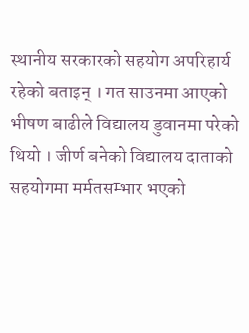स्थानीय सरकारको सहयोग अपरिहार्य रहेको बताइन् । गत साउनमा आएको भीषण बाढीले विद्यालय डुवानमा परेको थियो । जीर्ण बनेको विद्यालय दाताको सहयोगमा मर्मतसम्भार भएको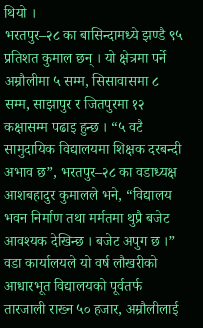थियो ।
भरतपुर–२८ का बासिन्दामध्ये झण्डै ९५ प्रतिशत कुमाल छन् । यो क्षेत्रमा पर्ने अम्रौलीमा ५ सम्म, सिसावासमा ८ सम्म, साझापुर र जितपुरमा १२ कक्षासम्म पढाइ हुन्छ । “५ वटै सामुदायिक विद्यालयमा शिक्षक दरबन्दी अभाव छ”, भरतपुर–२८ का वडाध्यक्ष आशबहादुर कुमालले भने, “विद्यालय भवन निर्माण तथा मर्मतमा थुप्रै बजेट आवश्यक देखिन्छ । बजेट अपुग छ ।” वडा कार्यालयले यो वर्ष लौखरीको आधारभूत विद्यालयको पूर्वतर्फ तारजाली राख्न ५० हजार, अम्रौलीलाई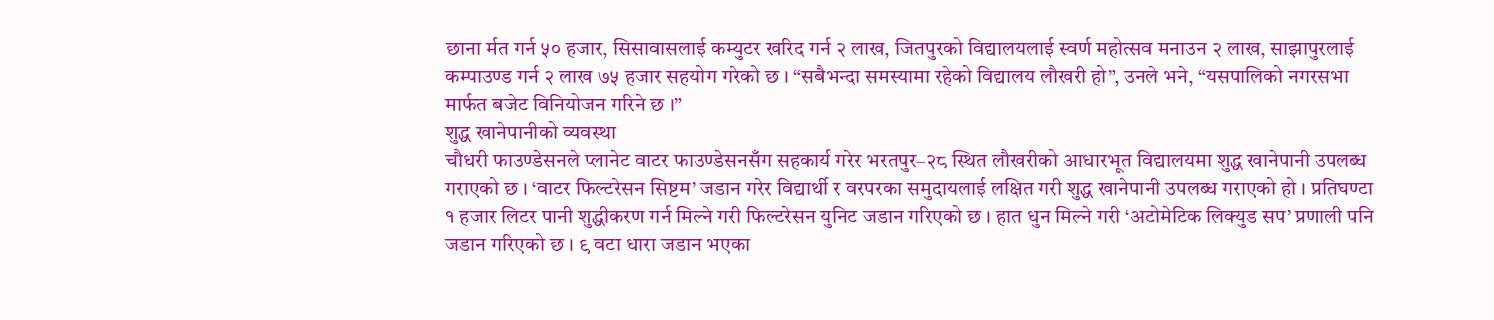छाना र्मत गर्न ५० हजार, सिसावासलाई कम्युटर खरिद गर्न २ लाख, जितपुरको विद्यालयलाई स्वर्ण महोत्सव मनाउन २ लाख, साझापुरलाई कम्पाउण्ड गर्न २ लाख ७५ हजार सहयोग गरेको छ । “सबैभन्दा समस्यामा रहेको विद्यालय लौखरी हो”, उनले भने, “यसपालिको नगरसभा मार्फत बजेट विनियोजन गरिने छ ।”
शुद्ध खानेपानीको व्यवस्था
चौधरी फाउण्डेसनले प्लानेट वाटर फाउण्डेसनसँग सहकार्य गरेर भरतपुर–२८ स्थित लौखरीको आधारभूत विद्यालयमा शुद्ध खानेपानी उपलब्ध गराएको छ । ‘वाटर फिल्टरेसन सिष्टम’ जडान गरेर विद्यार्थी र वरपरका समुदायलाई लक्षित गरी शुद्ध खानेपानी उपलब्ध गराएको हो । प्रतिघण्टा १ हजार लिटर पानी शुद्धीकरण गर्न मिल्ने गरी फिल्टरेसन युनिट जडान गरिएको छ । हात धुन मिल्ने गरी ‘अटोमेटिक लिक्युड सप’ प्रणाली पनि जडान गरिएको छ । ९ वटा धारा जडान भएका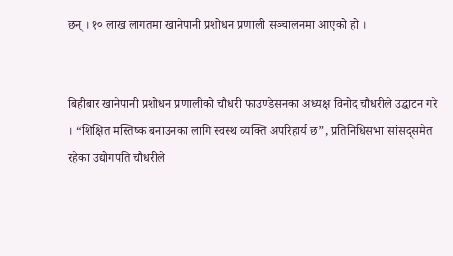छन् । १० लाख लागतमा खानेपानी प्रशोधन प्रणाली सञ्चालनमा आएको हो ।


बिहीबार खानेपानी प्रशोधन प्रणालीको चौधरी फाउण्डेसनका अध्यक्ष विनोद चौधरीले उद्घाटन गरे । “शिक्षित मस्तिष्क बनाउनका लागि स्वस्थ व्यक्ति अपरिहार्य छ”, प्रतिनिधिसभा सांसद्समेत रहेका उद्योगपति चौधरीले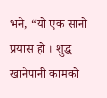भने, “यो एक सानो प्रयास हो । शुद्ध खानेपानी कामको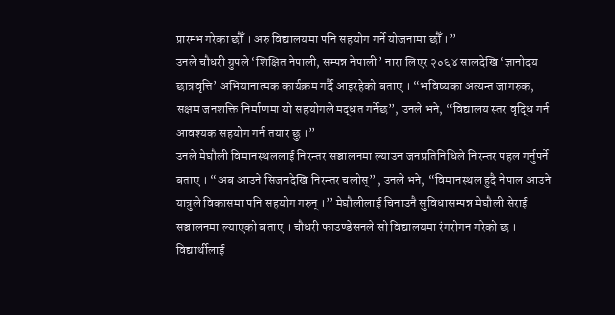प्रारम्भ गरेका छौँ । अरु विद्यालयमा पनि सहयोग गर्ने योजनामा छौँ ।”
उनले चौधरी ग्रुपले ‘शिक्षित नेपाली, सम्पन्न नेपाली’ नारा लिएर २०६४ सालदेखि ‘ज्ञानोदय छात्रवृत्ति’ अभियानात्मक कार्यक्रम गर्दै आइरहेको बताए । “भविष्यका अत्यन्त जागरुक, सक्षम जनशक्ति निर्माणमा यो सहयोगले मद्धत गर्नेछ”, उनले भने, “विद्यालय स्तर वृद्धि गर्न आवश्यक सहयोग गर्न तयार छु ।”
उनले मेघौली विमानस्थललाई निरन्तर सञ्चालनमा ल्याउन जनप्रतिनिधिले निरन्तर पहल गर्नुपर्ने बताए । “अब आउने सिजनदेखि निरन्तर चलोस्”, उनले भने, “विमानस्थल हुदै नेपाल आउने यात्रुले विकासमा पनि सहयोग गरुन् ।” मेघौलीलाई चिनाउनै सुविधासम्पन्न मेघौली सेराई सञ्चालनमा ल्याएको बताए । चौधरी फाउण्डेसनले सो विद्यालयमा रंगरोगन गरेको छ ।
विद्यार्थीलाई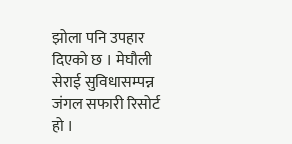झोला पनि उपहार दिएको छ । मेघौली सेराई सुविधासम्पन्न जंगल सफारी रिसोर्ट हो ।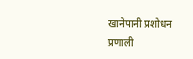खानेपानी प्रशोधन प्रणाली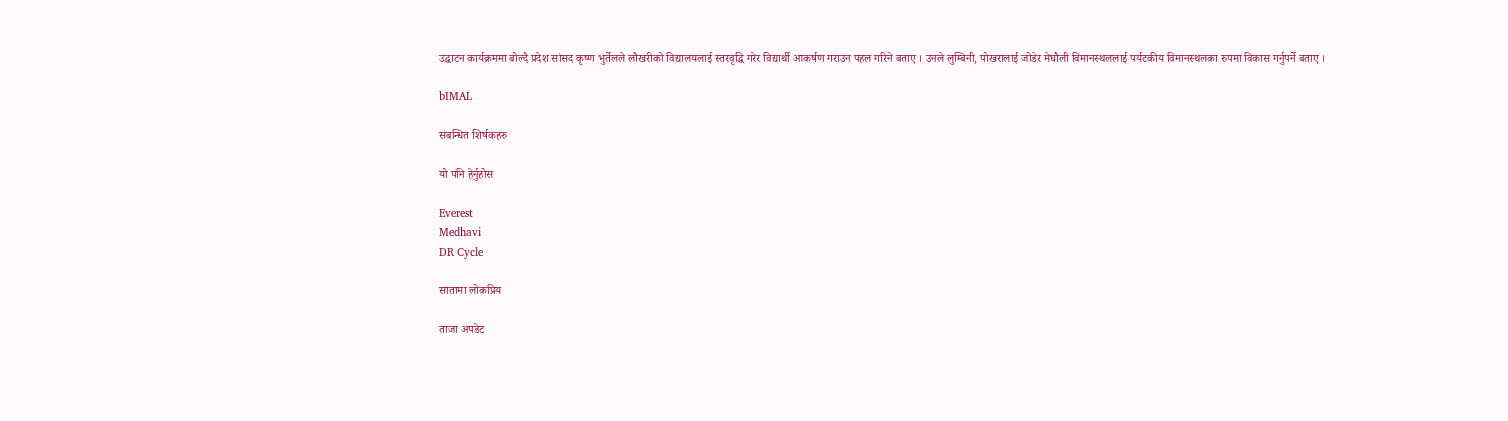उद्घाटन कार्यक्रममा बोल्दै प्रदेश सांसद कृष्ण भुर्तेलले लौखरीको विद्यालयलाई स्तरवृद्धि गरेर विद्यार्थी आकर्षण गराउन पहल गरिने बताए । उनले लुम्बिनी, पोखरालाई जोडेर मेघौली विमानस्थललाई पर्यटकीय विमानस्थलका रुपमा विकास गर्नुपर्ने बताए ।

bIMAL

संबन्धित शिर्षकहरु

यो पनि हेर्नुहोस

Everest
Medhavi
DR Cycle

सातामा लोकप्रिय

ताजा अपडेट